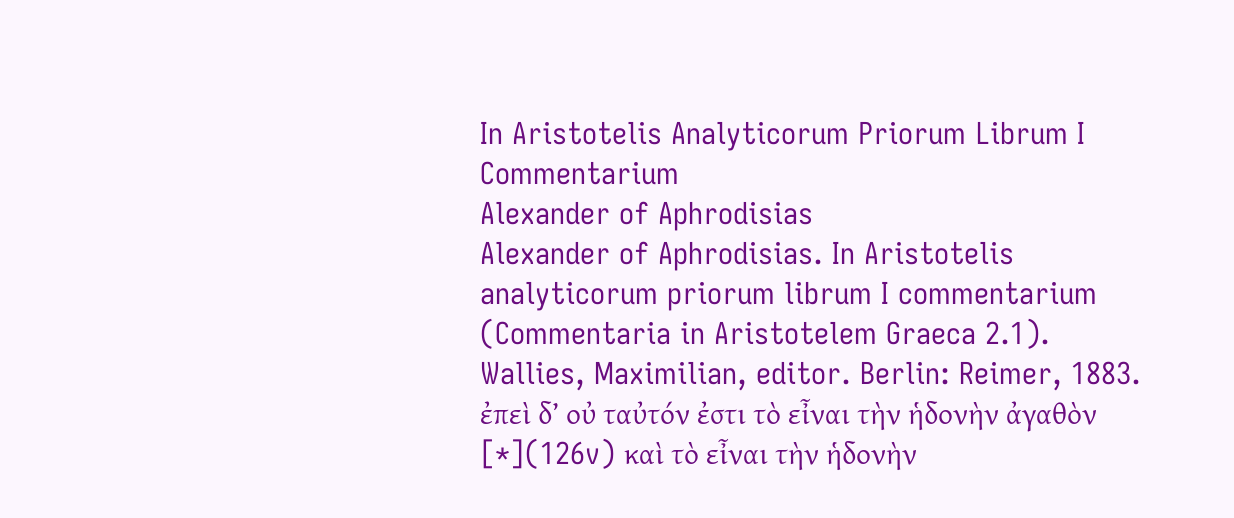In Aristotelis Analyticorum Priorum Librum I Commentarium
Alexander of Aphrodisias
Alexander of Aphrodisias. In Aristotelis analyticorum priorum librum I commentarium (Commentaria in Aristotelem Graeca 2.1). Wallies, Maximilian, editor. Berlin: Reimer, 1883.
ἐπεὶ δ’ οὐ ταὐτόν ἐστι τὸ εἶναι τὴν ἡδονὴν ἀγαθὸν [*](126v) καὶ τὸ εἶναι τὴν ἡδονὴν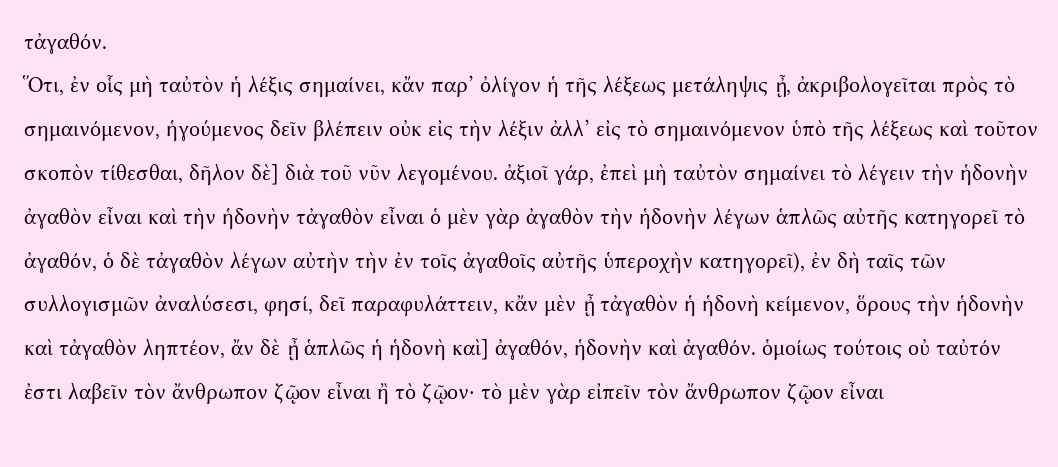τἀγαθόν.
Ὅτι, ἐν οἷς μὴ ταὐτὸν ἡ λέξις σημαίνει, κἄν παρ’ ὀλίγον ἡ τῆς λέξεως μετάληψις ᾖ, ἀκριβολογεῖται πρὸς τὸ σημαινόμενον, ἡγούμενος δεῖν βλέπειν οὐκ εἰς τὴν λέξιν ἀλλ’ εἰς τὸ σημαινόμενον ὑπὸ τῆς λέξεως καὶ τοῦτον σκοπὸν τίθεσθαι, δῆλον δὲ] διὰ τοῦ νῦν λεγομένου. ἀξιοῖ γάρ, ἐπεὶ μὴ ταὐτὸν σημαίνει τὸ λέγειν τὴν ἡδονὴν ἀγαθὸν εἶναι καὶ τὴν ἡδονὴν τἀγαθὸν εἶναι ὁ μὲν γὰρ ἀγαθὸν τὴν ἡδονὴν λέγων ἁπλῶς αὐτῆς κατηγορεῖ τὸ ἀγαθόν, ὁ δὲ τἀγαθὸν λέγων αὐτὴν τὴν ἐν τοῖς ἀγαθοῖς αὐτῆς ὑπεροχὴν κατηγορεῖ), ἐν δὴ ταῖς τῶν συλλογισμῶν ἀναλύσεσι, φησί, δεῖ παραφυλάττειν, κἄν μὲν ᾖ τἀγαθὸν ἡ ἡδονὴ κείμενον, ὅρους τὴν ἡδονὴν καὶ τἀγαθὸν ληπτέον, ἄν δὲ ᾖ ἁπλῶς ἡ ἡδονὴ καὶ] ἀγαθόν, ἡδονὴν καὶ ἀγαθόν. ὁμοίως τούτοις οὐ ταὐτόν ἐστι λαβεῖν τὸν ἄνθρωπον ζῷον εἶναι ἢ τὸ ζῷον· τὸ μὲν γὰρ εἰπεῖν τὸν ἄνθρωπον ζῷον εἶναι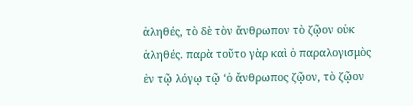ἀληθές, τὸ δὲ τὸν ἄνθρωπον τὸ ζῷον οὐκ ἀληθές. παρὰ τοῦτο γὰρ καὶ ὁ παραλογισμὸς ἐν τῷ λόγῳ τῷ ‘ὁ ἄνθρωπος ζῷον, τὸ ζῷον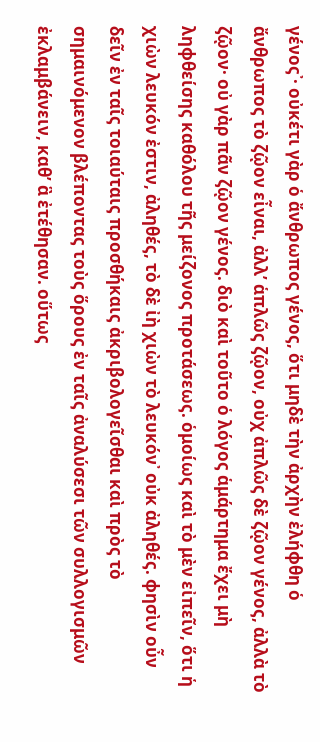γένος᾿· οὐκέτι γὰρ ὁ ἄνθρωπος γένος, ὅτι μηδὲ τὴν ἀρχὴν ἐλήφθη ὁ ἄνθρωπος τὸ ζῷον εἶναι, ἀλλ’ ἁπλῶς ζῷον, οὐχ ἀπλῶς δὲ ζῷον γένος, ἀλλὰ τὸ ζῷον· οὐ γὰρ πᾶν ζῷον γένος. διὸ καὶ τοῦτο ὁ λόγος ἁμάρτημα ἔχει μὴ ληφθείσης καθόλου τῆς μείζονος προτάσεως. ὁμοίως καὶ τὸ μὲν εἰπεῖν, ὅτι ἡ χιὼν λευκόν ἐστιν, ἀληθές, τὸ δὲ ἰὴ χιὼν τὸ λευκόν᾿ οὐκ ἀληθές. φησὶν οὖν δεῖν ἐν ταῖς τοιαύταις προσθήκαις ἀκριβολογεῖσθαι καὶ πρὸς τὸ σημαινόμενον βλέποντας τοὺς ὅρους ἐν ταῖς ἀναλύσεσι τῶν συλλογισμῶν ἐκλαμβάνειν, καθ’ ἃ ἐτέθησαν. οὕτως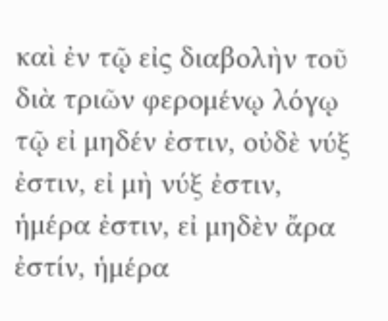καὶ ἐν τῷ εἰς διαβολὴν τοῦ διὰ τριῶν φερομένῳ λόγῳ τῷ εἰ μηδέν ἐστιν, οὐδὲ νύξ ἐστιν, εἰ μὴ νύξ ἐστιν, ἡμέρα ἐστιν, εἰ μηδὲν ἄρα ἐστίν, ἡμέρα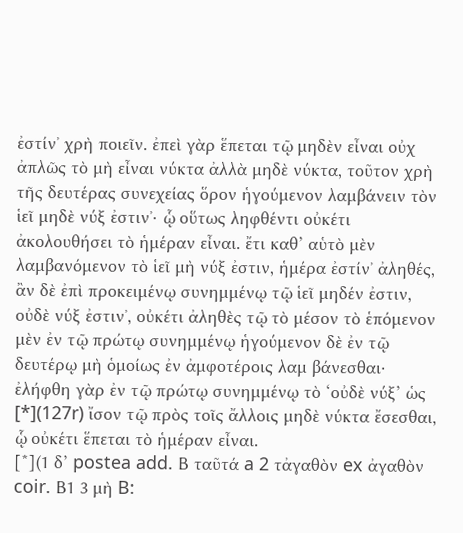ἐστίν᾿ χρὴ ποιεῖν. ἐπεὶ γὰρ ἕπεται τῷ μηδὲν εἶναι οὐχ ἀπλῶς τὸ μὴ εἶναι νύκτα ἀλλὰ μηδὲ νύκτα, τοῦτον χρὴ τῆς δευτέρας συνεχείας ὅρον ἡγούμενον λαμβάνειν τὸν ἱεῖ μηδὲ νύξ ἐστιν᾿· ᾧ οὕτως ληφθέντι οὐκέτι ἀκολουθήσει τὸ ἡμέραν εἶναι. ἔτι καθ’ αὑτὸ μὲν λαμβανόμενον τὸ ἱεῖ μὴ νύξ ἐστιν, ἡμέρα ἐστίν᾿ ἀληθές, ἂν δὲ ἐπὶ προκειμένῳ συνημμένῳ τῷ ἱεῖ μηδέν ἐστιν, οὐδὲ νύξ ἐστιν᾿, οὐκέτι ἀληθὲς τῷ τὸ μέσον τὸ ἑπόμενον μὲν ἐν τῷ πρώτῳ συνημμένῳ ἡγούμενον δὲ ἐν τῷ δευτέρῳ μὴ ὁμοίως ἐν ἀμφοτέροις λαμ βάνεσθαι· ἐλήφθη γὰρ ἐν τῷ πρώτῳ συνημμένῳ τὸ ‘οὐδὲ νύξ’ ὡς [*](127r) ἴσον τῷ πρὸς τοῖς ἄλλοις μηδὲ νύκτα ἔσεσθαι, ᾧ οὐκέτι ἕπεται τὸ ἡμέραν εἶναι.
[*](1 δ’ postea add. Β ταῦτά a 2 τἀγαθὸν ex ἀγαθὸν coir. Β1 3 μὴ B: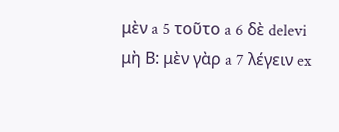μὲν a 5 τοῦτο a 6 δὲ delevi μὴ Β: μὲν γὰρ a 7 λέγειν ex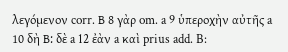λεγόμενον corr. Β 8 γὰρ om. a 9 ὑπεροχὴν αὐτῆς a 10 δὴ Β: δὲ a 12 ἐὰν a καὶ prius add. B: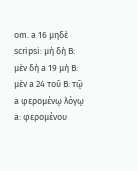om. a 16 μηδὲ scripsi: μὴ δὴ B: μὲν δὴ a 19 μὴ Β: μὲν a 24 τοῦ Β: τῷ a φερομένῳ λόγῳ a: φερομένου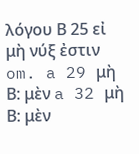λόγου Β 25 εἰ μὴ νύξ ἐστιν om. a 29 μὴ Β: μὲν a 32 μὴ Β: μὲν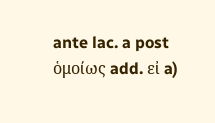ante lac. a post ὁμοίως add. εἰ a)